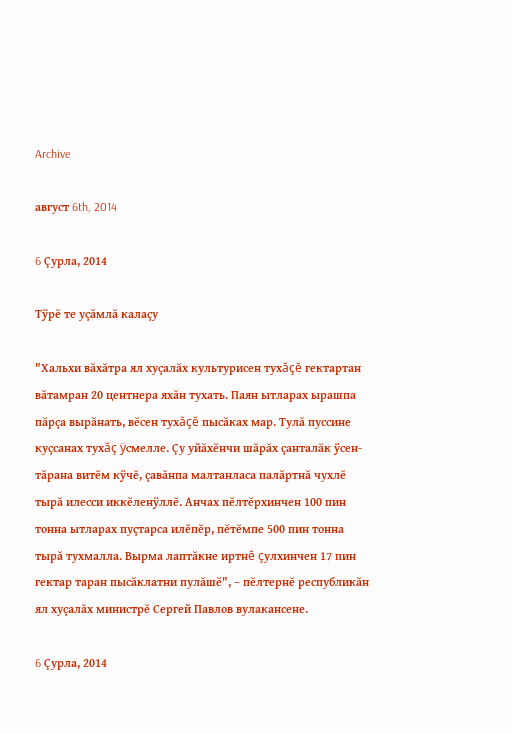Archive

август 6th, 2014

6 Çурла, 2014

Тÿрĕ те уçăмлă калаçу

"Хальхи вăхăтра ял хуçалăх культурисен тухăçĕ гектартан вăтамран 20 центнера яхăн тухать. Паян ытларах ырашпа пăрçа вырăнать, вĕсен тухăçĕ пысăках мар. Тулă пуссине куçсанах тухăç ÿсмелле. Çу уйăхĕнчи шăрăх çанталăк ÿсен-тăрана витĕм кÿчĕ, çавăнпа малтанласа палăртнă чухлĕ тырă илесси иккĕленÿллĕ. Анчах пĕлтĕрхинчен 100 пин тонна ытларах пуçтарса илĕпĕр, пĕтĕмпе 500 пин тонна тырă тухмалла. Вырма лаптăкне иртнĕ çулхинчен 17 пин гектар таран пысăклатни пулăшĕ", – пĕлтернĕ республикăн ял хуçалăх министрĕ Сергей Павлов вулакансене.

6 Çурла, 2014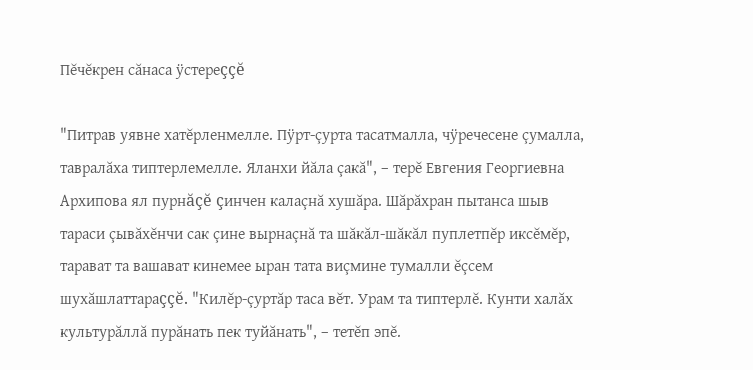Пĕчĕкрен сăнаса ÿстереççĕ

"Питрав уявне хатĕрленмелле. Пÿрт-çурта тасатмалла, чÿречесене çумалла, тавралăха типтерлемелле. Яланхи йăла çакă", – терĕ Евгения Георгиевна Архипова ял пурнăçĕ çинчен калаçнă хушăра. Шăрăхран пытанса шыв тараси çывăхĕнчи сак çине вырнаçнă та шăкăл-шăкăл пуплетпĕр иксĕмĕр, тарават та вашават кинемее ыран тата виçмине тумалли ĕçсем шухăшлаттараççĕ. "Килĕр-çуртăр таса вĕт. Урам та типтерлĕ. Кунти халăх культурăллă пурăнать пек туйăнать", – тетĕп эпĕ.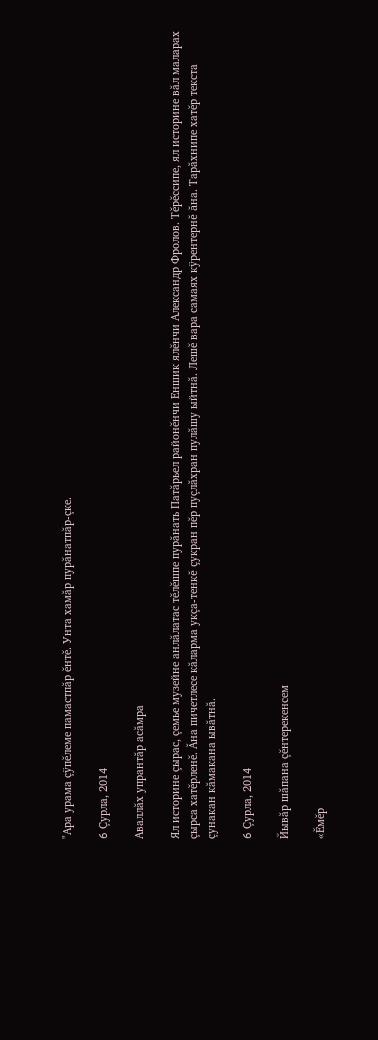"Ара урама çÿпĕлеме памастпăр ĕнтĕ. Унта хамăр пурăнатпăр-çке.

6 Çурла, 2014

Аваллăх упрантăр асăмра

Ял историне çырас, çемье музейне анлăлатас тĕлĕшпе пурăнать Патăрьел районĕнчи Еншик ялĕнчи Александр Фролов. Тĕрĕссипе, ял историне вăл маларах çырса хатĕрленĕ. Ăна пичетлесе кăларма укçа-тенкĕ çукран пĕр пуçлăхран пулăшу ыйтнă. Лешĕ вара самаях кÿрентернĕ ăна. Тарăхнипе хатĕр текста çунакан кăмакана ывăтнă.

6 Çурла, 2014

Йывăр шăпана çĕнтерекенсем

«Ĕмĕр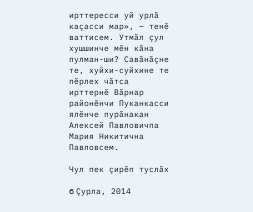ирттересси уй урлă каçасси мар», – тенĕ ваттисем. Утмăл çул хушшинче мĕн кăна пулман-ши? Савăнăçне те, хуйхи-суйхине те пĕрлех чăтса ирттернĕ Вăрнар районĕнчи Пуканкасси ялĕнче пурăнакан Алексей Павловичпа Мария Никитична Павловсем.

Чул пек çирĕп туслăх

6 Çурла, 2014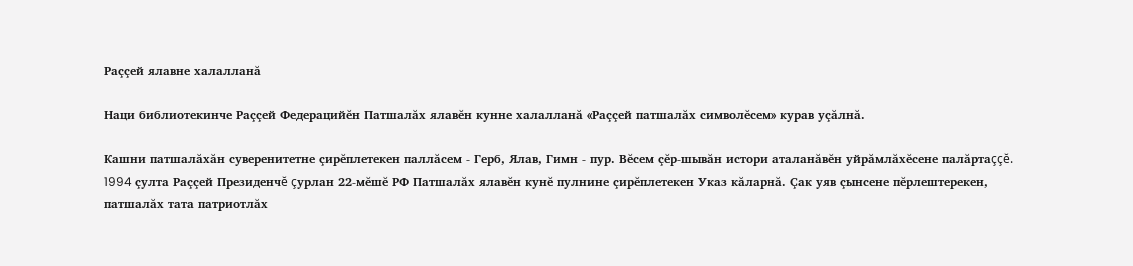Раççей ялавне халалланă

Наци библиотекинче Раççей Федерацийĕн Патшалăх ялавĕн кунне халалланă «Раççей патшалăх символĕсем» курав уçăлнă.

Кашни патшалăхăн суверенитетне çирĕплетекен паллăсем - Герб, Ялав, Гимн - пур. Вĕсем çĕр-шывăн истори аталанăвĕн уйрăмлăхĕсене палăртаççĕ. 1994 çулта Раççей Президенчĕ çурлан 22-мĕшĕ РФ Патшалăх ялавĕн кунĕ пулнине çирĕплетекен Указ кăларнă. Çак уяв çынсене пĕрлештерекен, патшалăх тата патриотлăх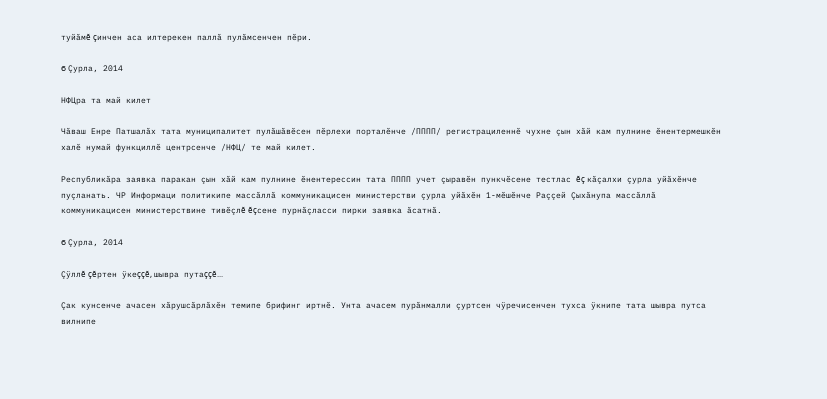туйăмĕ çинчен аса илтерекен паллă пулăмсенчен пĕри.

6 Çурла, 2014

НФЦра та май килет

Чăваш Енре Патшалăх тата муниципалитет пулăшăвĕсен пĕрлехи порталĕнче /ПППП/ регистрациленнĕ чухне çын хăй кам пулнине ĕнентермешкĕн халĕ нумай функциллĕ центрсенче /НФЦ/ те май килет.

Республикăра заявка паракан çын хăй кам пулнине ĕнентерессин тата ПППП учет çыравĕн пункчĕсене тестлас ĕç кăçалхи çурла уйăхĕнче пуçланать. ЧР Информаци политикипе массăллă коммуникацисен министерстви çурла уйăхĕн 1-мĕшĕнче Раççей Çыхăнупа массăллă коммуникацисен министерствине тивĕçлĕ ĕçсене пурнăçласси пирки заявка ăсатнă.

6 Çурла, 2014

Çÿллĕ çĕртен ÿкеççĕ, шывра путаççĕ...

Çак кунсенче ачасен хăрушсăрлăхĕн темипе брифинг иртнĕ. Унта ачасем пурăнмалли çуртсен чÿречисенчен тухса ÿкнипе тата шывра путса вилнипе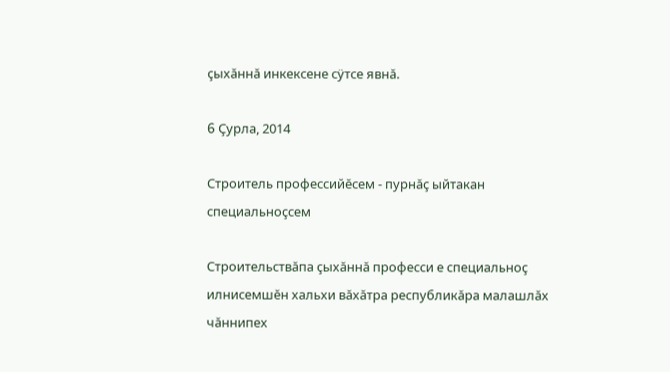çыхăннă инкексене сÿтсе явнă.

6 Çурла, 2014

Строитель профессийĕсем - пурнăç ыйтакан специальноçсем

Строительствăпа çыхăннă професси е специальноç илнисемшĕн хальхи вăхăтра республикăра малашлăх чăннипех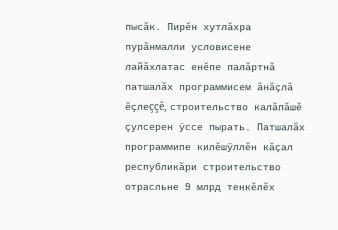пысăк. Пирĕн хутлăхра пурăнмалли условисене лайăхлатас енĕпе палăртнă патшалăх программисем ăнăçлă ĕçлеççĕ, строительство калăпăшĕ çулсерен ÿссе пырать. Патшалăх программипе килĕшÿллĕн кăçал республикăри строительство отрасльне 9 млрд тенкĕлĕх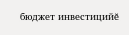бюджет инвестицийĕ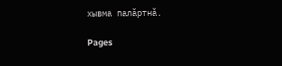хывма палăртнă.

Pages